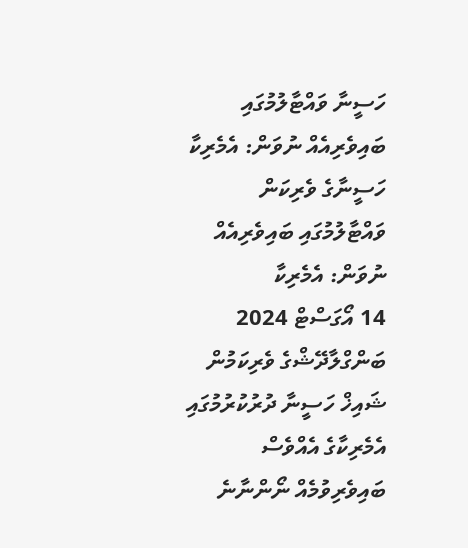ހަސީނާ ވައްޓާލުމުގައި ބައިވެރިއެއް ނުވަން: އެމެރިކާ
ހަސީނާގެ ވެރިކަން ވައްޓާލުމުގައި ބައިވެރިއެއް ނުވަން: އެމެރިކާ
14 އޯގަސްޓް 2024
ބަންގްލާދޭޝްގެ ވެރިކަމުން ޝައިޚް ހަސީނާ ދުރުކުރުމުގައި އެމެރިކާގެ އެއްވެސް ބައިވެރިވުމެއް ނޯންނާނެ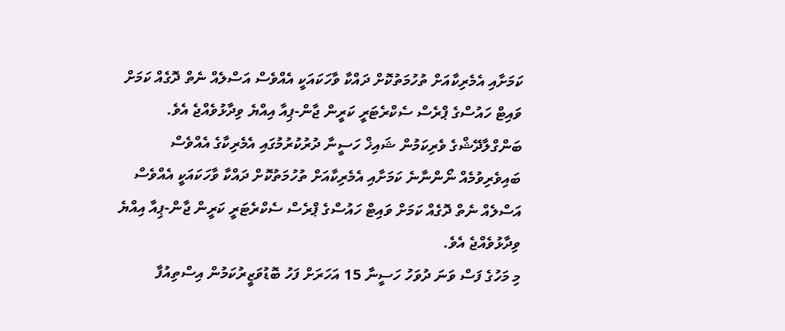ކަމަށާއި އެމެރިކާއަށް ތުހުމަތުކޮށް ދައްކާ ވާހަކައަކީ އެއްވެސް އަސްލެއް ނެތް ދޮގެއް ކަމަށް ވައިޓް ހައުސްގެ ޕްރެސް ސެކްރެޓަރީ ކަރީން ޖާން-ޕިއާ އިއްޔެ ވިދާޅުވެއްޖެ އެވެ.
ބަންގްލާދޭޝްގެ ވެރިކަމުން ޝައިޚް ހަސީނާ ދުރުކުރުމުގައި އެމެރިކާގެ އެއްވެސް ބައިވެރިވުމެއް ނޯންނާނެ ކަމަށާއި އެމެރިކާއަށް ތުހުމަތުކޮށް ދައްކާ ވާހަކައަކީ އެއްވެސް އަސްލެއް ނެތް ދޮގެއް ކަމަށް ވައިޓް ހައުސްގެ ޕްރެސް ސެކްރެޓަރީ ކަރީން ޖާން-ޕިއާ އިއްޔެ ވިދާޅުވެއްޖެ އެވެ.
މި މަހުގެ ފަސް ވަނަ ދުވަހު ހަސީނާ 15 އަހަރަށް ފަހު ބޮޑުވަޒީރުކަމުން އިސްތިއުފާ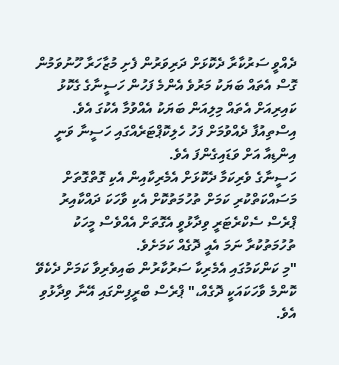ދެއްވީ ސަރުކާރާ ދެކޮޅަށް ދަރިވަރުން ފެށި މުޒާހަރާ ހޫނުވަމުން ގޮސް އެތައް ބަޔަކު މަރުވެ އެންމެ ފަހުން ހަސީނާގެ ގެކޮޅު ކައިރިއަށް އެތައް މިލިއަން ބަޔަކު އެއްވުމާ އެކުގަ އެވެ. އިސްތިއުފާ ދެއްވުމަށް ފަހު ހެލިކޮޕްޓަރެއްގައި ހަސީނާ ވަނީ އިންޑިއާ އަށް ވަޑައިގެންފަ އެވެ.
ހަސީނާގެ ވެރިކަމާ ދެކޮޅަށް އެމެރިކާއިން އެކި ގޮތްގޮތަށް މަސައްކަތްކުރި ކަމަށް ތުހުމަތުކޮށް އެކި ވާހަކަ ދައްކާއިރު ޕްރެސް ސެކްރެޓަރީ ވިދާޅުވީ އެގޮތަށް އެއްވެސް މީހަކު ތުހުމަތުކުރާ ނަމަ އެއީ ދޮގެއް ކަމަށެވެ.
"މި ކަންކަމުގައި އެމެރިކާ ސަރުކާރުން ބައިވެރިވާ ކަމަށް ދެކެވޭ ކޮންމެ ވާހަކައަކީ ދޮގެއް،" ޕްރެސް ބްރީފިންގައި އޭނާ ވިދާޅުވި އެވެ.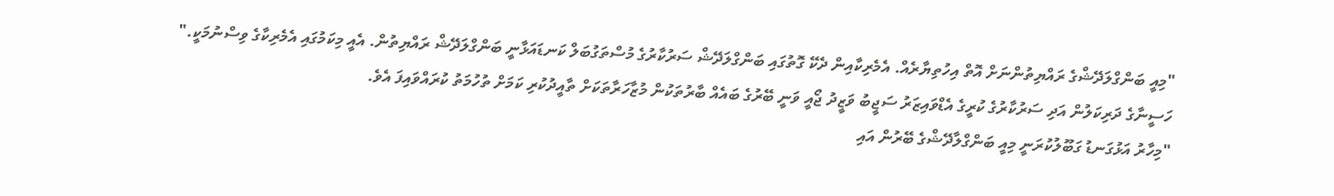"މިއީ ބަންގްލަދޭޝްގެ ރައްޔިތުންނަށް އޮތް އިހުތިޔާރެއް. އެމެރިކާއިން ދެކޭ ގޮތުގައި ބަންގްލަދޭޝް ސަރުކާރުގެ މުސްތަގުބަލް ކަނޑައަޅާނީ ބަންގްލަދޭޝް ރައްޔިތުން. އެއީ މިކަމުގައި އެމެރިކާގެ ވިސްނުމަކީ."
ހަސީނާގެ ދަރިކަލުން އަދި ސަރުކާރުގެ ކުރީގެ އެޑްވައިޒަރު ސަޖީބު ވަޒީދު ޖޯއީ ވަނީ ބޭރުގެ ބައެއް ބާރުތަކުން މުޒާހަރާތަކަށް ތާއީދުކުރި ކަމަށް ތުހުމަތު ކުރައްވައިފަ އެވެ.
"މިހާރު އަޅުގަނޑު ގަބޫލުކުރަނީ މިއީ ބަންގްލާދޭޝްގެ ބޭރުން އައި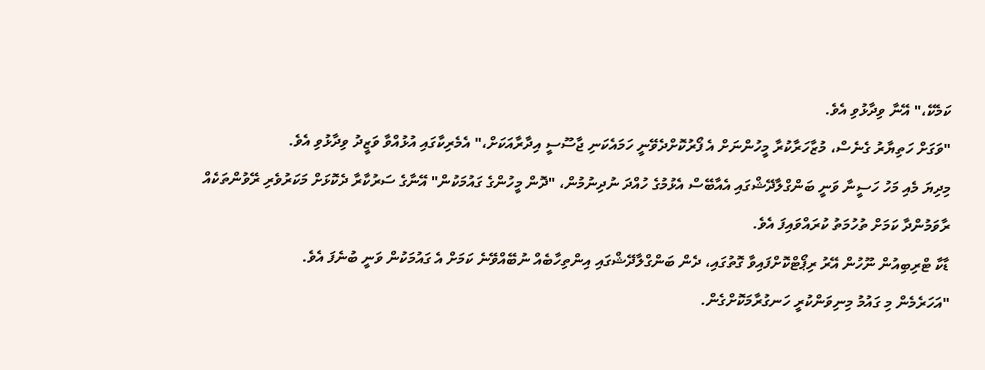ކަމެކޭ،" އޭނާ ވިދާޅުވި އެވެ.
"ވަގަށް ހަތިޔާރު ގެނެސް، މުޒާހަރާކުރާ މީހުންނަށް އެ ފޯރުކޮށްދެވޭނީ ހަމައެކަނި ޖާސޫސީ އިދާރާއަކަށް،" އެމެރިކާގައި އުޅުއްވާ ވަޒީދު ވިދާޅުވި އެވެ.
މިދިޔަ މެއި މަހު ހަސީނާ ވަނީ ބަންގްލާދޭޝްގައި އެއާބޭސް އެޅުމުގެ ހުއްދަ ނުދިނުމުން، "ދޮން މީހުންގެ ގައުމަކުން" އޭނާގެ ސަރުކާރާ ދެކޮޅަށް މަކަރުވެރި ރޭވުންތަކެއް ރާވަމުންދާ ކަމަށް ތުހުމަތު ކުރައްވައިފަ އެވެ.
ޑާކާ ޓްރިބިއުން ނޫހުން އޭރު ރިޕޯޓްކޮށްފައިވާ ގޮތުގައި، ދެން ބަންގްލާދޭޝްގައި އިންތިހާބެއް ނުބޭއްވޭނެ ކަމަށް އެ ގައުމަކުން ވަނީ ބުނެފަ އެވެ.
"އަހަރެމެން މި ގައުމު މިނިވަންކުރީ ހަނގުރާމަކޮށްގެން.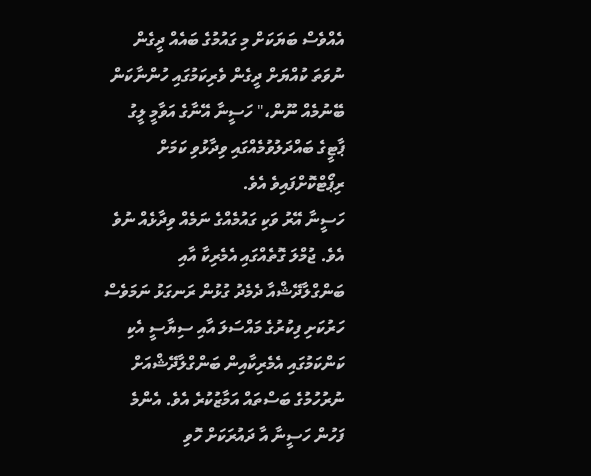އެއްވެސް ބަޔަކަށް މި ގައުމުގެ ބައެއް ދީގެން ނުވަތަ ކުއްޔަށް ދީގެން ވެރިކަމުގައި ހުންނާކަން ބޭނުމެއް ނޫން،" ހަސީނާ އޭނާގެ އަވާމީ ލީގު ޕާޓީގެ ބައްދަލުވުމެއްގައި ވިދާޅުވި ކަމަށް ރިޕޯޓްކޮށްފައިވެ އެވެ.
ހަސީނާ އޭރު ވަކި ގައުމެއްގެ ނަމެއް ވިދާޅެއް ނުވެ އެވެ. ޖުމްލަ ގޮތެއްގައި އެމެރިކާ އާއި ބަންގްލާދޭޝްއާ ދެމެދު ގުޅުން ރަނގަޅު ނަމަވެސް ހަރުކަށި ފިކުރުގެ މައްސަލަ އާއި ސިޔާސީ އެކި ކަންކަމުގައި އެމެރިކާއިން ބަންގްލާދޭޝްއަށް ނުރުހުމުގެ ބަސްތައް އަމާޒުކުރެ އެވެ. އެންމެ ފަހުން ހަސީނާ އާ ދައުރަކަށް ހޮވި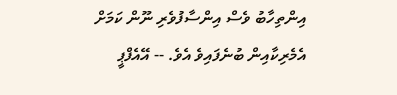އިންތިހާބު ވެސް އިންސާފުވެރި ނޫން ކަމަށް އެމެރިކާއިން ބުނެފައިވެ އެވެ. -- އޭއެފްޕީ